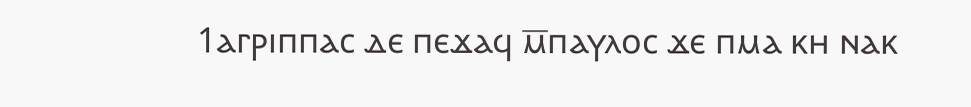1ⲁⲅⲣⲓⲡⲡⲁⲥ ⲇⲉ ⲡⲉϫⲁϥ ⲙ̅ⲡⲁⲩⲗⲟⲥ ϫⲉ ⲡⲙⲁ ⲕⲏ ⲛⲁⲕ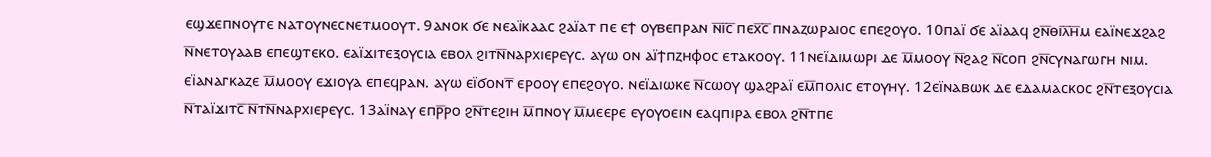ⲉϣϫⲉⲡⲛⲟⲩⲧⲉ ⲛⲁⲧⲟⲩⲛⲉⲥⲛⲉⲧⲙⲟⲟⲩⲧ. 9ⲁⲛⲟⲕ ϭⲉ ⲛⲉⲁⲓ̈ⲕⲁⲁⲥ ϩⲁⲓ̈ⲁⲧ ⲡⲉ ⲉϯ ⲟⲩⲃⲉⲡⲣⲁⲛ ⲛ̅ⲓ̅ⲥ̅ ⲡⲉⲭ̅ⲥ̅ ⲡⲛⲁⲍⲱⲣⲁⲓⲟⲥ ⲉⲡⲉϩⲟⲩⲟ. 10ⲡⲁⲓ̈ ϭⲉ ⲁⲓ̈ⲁⲁϥ ϩⲛ̅ⲑⲓ̅ⲗ̅ⲏ̅ⲙ ⲉⲁⲓ̈ⲛⲉϫϩⲁϩ ⲛ̅ⲛⲉⲧⲟⲩⲁⲁⲃ ⲉⲡⲉϣⲧⲉⲕⲟ. ⲉⲁⲓ̈ϫⲓⲧⲉⲝⲟⲩⲥⲓⲁ ⲉⲃⲟⲗ ϩⲓⲧⲛ̅ⲛⲁⲣⲭⲓⲉⲣⲉⲩⲥ. ⲁⲩⲱ ⲟⲛ ⲁⲓ̈ϯⲡⲍⲏⲫⲟⲥ ⲉⲧⲁⲕⲟⲟⲩ. 11ⲛⲉⲓ̈ⲇⲓⲙⲱⲣⲓ ⲇⲉ ⲙ̅ⲙⲟⲟⲩ ⲛ̅ϩⲁϩ ⲛ̅ⲥⲟⲡ ϩⲛ̅ⲥⲩⲛⲁⲅⲱⲅⲏ ⲛⲓⲙ. ⲉⲓ̈ⲁⲛⲁⲅⲕⲁⲍⲉ ⲙ̅ⲙⲟⲟⲩ ⲉϫⲓⲟⲩⲁ ⲉⲡⲉϥⲣⲁⲛ. ⲁⲩⲱ ⲉⲓ̈ϭⲟⲛⲧ̅ ⲉⲣⲟⲟⲩ ⲉⲡⲉϩⲟⲩⲟ. ⲛⲉⲓ̈ⲇⲓⲱⲕⲉ ⲛ̅ⲥⲱⲟⲩ ϣⲁϩⲣⲁⲓ̈ ⲉⲙ̅ⲡⲟⲗⲓⲥ ⲉⲧⲟⲩⲏⲩ. 12ⲉⲓ̈ⲛⲁⲃⲱⲕ ⲇⲉ ⲉⲇⲁⲙⲁⲥⲕⲟⲥ ϩⲛ̅ⲧⲉⲝⲟⲩⲥⲓⲁ ⲛ̅ⲧⲁⲓ̈ϫⲓⲧⲥ̅ ⲛ̅ⲧⲛ̅ⲛⲁⲣⲭⲓⲉⲣⲉⲩⲥ. 13ⲁⲓ̈ⲛⲁⲩ ⲉⲡⲣ̅ⲣⲟ ϩⲛ̅ⲧⲉϩⲓⲏ ⲙ̅ⲡⲛⲟⲩ ⲙ̅ⲙⲉⲉⲣⲉ ⲉⲩⲟⲩⲟⲉⲓⲛ ⲉⲁϥⲡⲓⲣⲁ ⲉⲃⲟⲗ ϩⲛ̅ⲧⲡⲉ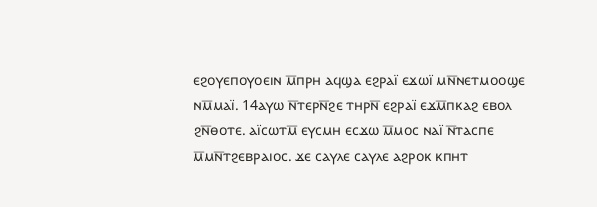ⲉϩⲟⲩⲉⲡⲟⲩⲟⲉⲓⲛ ⲙ̅ⲡⲣⲏ ⲁϥϣⲁ ⲉϩⲣⲁⲓ̈ ⲉϫⲱⲓ̈ ⲙⲛ̅ⲛⲉⲧⲙⲟⲟϣⲉ ⲛⲙ̅ⲙⲁⲓ̈. 14ⲁⲩⲱ ⲛ̅ⲧⲉⲣⲛ̅ϩⲉ ⲧⲏⲣⲛ̅ ⲉϩⲣⲁⲓ̈ ⲉϫⲙ̅ⲡⲕⲁϩ ⲉⲃⲟⲗ ϩⲛ̅ⲑⲟⲧⲉ. ⲁⲓ̈ⲥⲱⲧⲙ̅ ⲉⲩⲥⲙⲏ ⲉⲥϫⲱ ⲙ̅ⲙⲟⲥ ⲛⲁⲓ̈ ⲛ̅ⲧⲁⲥⲡⲉ ⲙ̅ⲙⲛ̅ⲧϩⲉⲃⲣⲁⲓⲟⲥ. ϫⲉ ⲥⲁⲩⲗⲉ ⲥⲁⲩⲗⲉ ⲁϩⲣⲟⲕ ⲕⲡⲏⲧ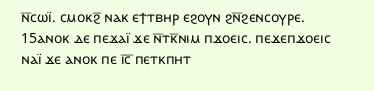ⲛ̅ⲥⲱⲓ̈. ⲥⲙⲟⲕϩ̅ ⲛⲁⲕ ⲉϯⲧⲃⲏⲣ ⲉϩⲟⲩⲛ ϩⲛ̅ϩⲉⲛⲥⲟⲩⲣⲉ. 15ⲁⲛⲟⲕ ⲇⲉ ⲡⲉϫⲁⲓ̈ ϫⲉ ⲛ̅ⲧⲕ̅ⲛⲓⲙ ⲡϫⲟⲉⲓⲥ. ⲡⲉϫⲉⲡϫⲟⲉⲓⲥ ⲛⲁⲓ̈ ϫⲉ ⲁⲛⲟⲕ ⲡⲉ ⲓ̅ⲥ̅ ⲡⲉⲧⲕⲡⲏⲧ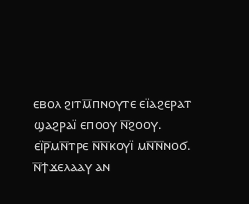ⲉⲃⲟⲗ ϩⲓⲧⲙ̅ⲡⲛⲟⲩⲧⲉ ⲉⲓ̈ⲁϩⲉⲣⲁⲧ ϣⲁϩⲣⲁⲓ̈ ⲉⲡⲟⲟⲩ ⲛ̅ϩⲟⲟⲩ. ⲉⲓ̈ⲣ̅ⲙⲛ̅ⲧⲣⲉ ⲛ̅ⲛ̅ⲕⲟⲩⲓ̈ ⲙⲛ̅ⲛ̅ⲛⲟϭ. ⲛ̅ϯϫⲉⲗⲁⲁⲩ ⲁⲛ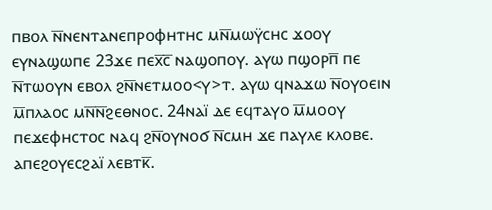ⲡⲃⲟⲗ ⲛ̅ⲛⲉⲛⲧⲁⲛⲉⲡⲣⲟⲫⲏⲧⲏⲥ ⲙⲛ̅ⲙⲱⲩ̈ⲥⲏⲥ ϫⲟⲟⲩ ⲉⲩⲛⲁϣⲱⲡⲉ 23ϫⲉ ⲡⲉⲭ̅ⲥ̅ ⲛⲁϣⲟⲡⲟⲩ. ⲁⲩⲱ ⲡϣⲟⲣⲡ̅ ⲡⲉ ⲛ̅ⲧⲱⲟⲩⲛ ⲉⲃⲟⲗ ϩⲛ̅ⲛⲉⲧⲙⲟⲟ<ⲩ>ⲧ. ⲁⲩⲱ ϥⲛⲁϫⲱ ⲛ̅ⲟⲩⲟⲉⲓⲛ ⲙ̅ⲡⲗⲁⲟⲥ ⲙⲛ̅ⲛ̅ϩⲉⲑⲛⲟⲥ. 24ⲛⲁⲓ̈ ⲇⲉ ⲉϥⲧⲁⲩⲟ ⲙ̅ⲙⲟⲟⲩ ⲡⲉϫⲉⲫⲏⲥⲧⲟⲥ ⲛⲁϥ ϩⲛ̅ⲟⲩⲛⲟϭ ⲛ̅ⲥⲙⲏ ϫⲉ ⲡⲁⲩⲗⲉ ⲕⲗⲟⲃⲉ. ⲁⲡⲉϩⲟⲩⲉⲥϩⲁⲓ̈ ⲗⲉⲃⲧⲕ̅.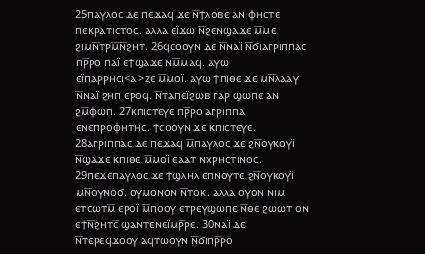25ⲡⲁⲩⲗⲟⲥ ⲇⲉ ⲡⲉϫⲁϥ ϫⲉ ⲛ̅ϯⲗⲟⲃⲉ ⲁⲛ ⲫⲏⲥⲧⲉ ⲡⲉⲕⲣⲁⲧⲓⲥⲧⲟⲥ. ⲁⲗⲗⲁ ⲉⲓ̈ϫⲱ ⲛ̅ϩⲉⲛϣⲁϫⲉ ⲙ̅ⲙⲉ ϩⲓⲙⲛ̅ⲧⲣⲙ̅ⲛ̅ϩⲏⲧ. 26ϥⲥⲟⲟⲩⲛ ⲇⲉ ⲛ̅ⲛⲁⲓ̈ ⲛ̅ϭⲓⲁⲅⲣⲓⲡⲡⲁⲥ ⲡⲣ̅ⲣⲟ ⲡⲁⲓ̈ ⲉϯϣⲁϫⲉ ⲛⲙ̅ⲙⲁϥ. ⲁⲩⲱ ⲉⲓ̈ⲡⲁⲣⲣⲏⲥⲓ<ⲁ>ⲍⲉ ⲙ̅ⲙⲟⲓ̈. ⲁⲩⲱ ϯⲡⲓⲑⲉ ϫⲉ ⲙⲛ̅ⲗⲁⲁⲩ ⲛ̅ⲛⲁⲓ̈ ϩⲏⲡ ⲉⲣⲟϥ. ⲛ̅ⲧⲁⲡⲉⲓ̈ϩⲱⲃ ⲅⲁⲣ ϣⲱⲡⲉ ⲁⲛ ϩⲙ̅ⲫⲱⲡ. 27ⲕⲡⲓⲥⲧⲉⲩⲉ ⲡⲣ̅ⲣⲟ ⲁⲅⲣⲓⲡⲡⲁ ⲉⲛⲉⲡⲣⲟⲫⲏⲧⲏⲥ. ϯⲥⲟⲟⲩⲛ ϫⲉ ⲕⲡⲓⲥⲧⲉⲩⲉ. 28ⲁⲅⲣⲓⲡⲡⲁⲥ ⲇⲉ ⲡⲉϫⲁϥ ⲙ̅ⲡⲁⲩⲗⲟⲥ ϫⲉ ϩⲛ̅ⲟⲩⲕⲟⲩⲓ̈ ⲛ̅ϣⲁϫⲉ ⲕⲡⲓⲑⲉ ⲙ̅ⲙⲟⲓ̈ ⲉⲁⲁⲧ ⲛⲭⲣⲏⲥⲧⲓⲛⲟⲥ. 29ⲡⲉϫⲉⲡⲁⲩⲗⲟⲥ ϫⲉ ϯϣⲗⲏⲗ ⲉⲡⲛⲟⲩⲧⲉ ϩⲛ̅ⲟⲩⲕⲟⲩⲓ̈ ⲙⲛ̅ⲟⲩⲛⲟϭ. ⲟⲩⲙⲟⲛⲟⲛ ⲛ̅ⲧⲟⲕ. ⲁⲗⲗⲁ ⲟⲩⲟⲛ ⲛⲓⲙ ⲉⲧⲥⲱⲧⲙ̅ ⲉⲣⲟⲓ̈ ⲙ̅ⲡⲟⲟⲩ ⲉⲧⲣⲉⲩϣⲱⲡⲉ ⲛ̅ⲑⲉ ϩⲱⲱⲧ ⲟⲛ ⲉϯⲛ̅ϩⲏⲧⲥ̅ ϣⲁⲛⲧⲉⲛⲉⲓ̈ⲙⲣ̅ⲣⲉ. 30ⲛⲁⲓ̈ ⲇⲉ ⲛ̅ⲧⲉⲣⲉϥϫⲟⲟⲩ ⲁϥⲧⲱⲟⲩⲛ ⲛ̅ϭⲓⲡⲣ̅ⲣⲟ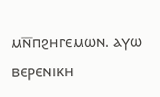ⲙⲛ̅ⲡϩⲏⲅⲉⲙⲱⲛ. ⲁⲩⲱ ⲃⲉⲣⲉⲛⲓⲕⲏ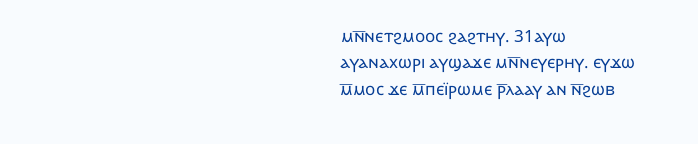ⲙⲛ̅ⲛⲉⲧϩⲙⲟⲟⲥ ϩⲁϩⲧⲏⲩ. 31ⲁⲩⲱ ⲁⲩⲁⲛⲁⲭⲱⲣⲓ ⲁⲩϣⲁϫⲉ ⲙⲛ̅ⲛⲉⲩⲉⲣⲏⲩ. ⲉⲩϫⲱ ⲙ̅ⲙⲟⲥ ϫⲉ ⲙ̅ⲡⲉⲓ̈ⲣⲱⲙⲉ ⲣ̅ⲗⲁⲁⲩ ⲁⲛ ⲛ̅ϩⲱⲃ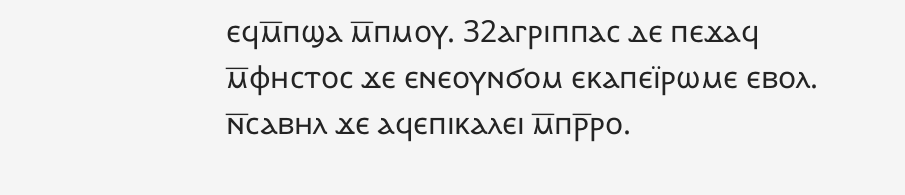ⲉϥⲙ̅ⲡϣⲁ ⲙ̅ⲡⲙⲟⲩ. 32ⲁⲅⲣⲓⲡⲡⲁⲥ ⲇⲉ ⲡⲉϫⲁϥ ⲙ̅ⲫⲏⲥⲧⲟⲥ ϫⲉ ⲉⲛⲉⲟⲩⲛϭⲟⲙ ⲉⲕⲁⲡⲉⲓ̈ⲣⲱⲙⲉ ⲉⲃⲟⲗ. ⲛ̅ⲥⲁⲃⲏⲗ ϫⲉ ⲁϥⲉⲡⲓⲕⲁⲗⲉⲓ ⲙ̅ⲡⲣ̅ⲣⲟ.